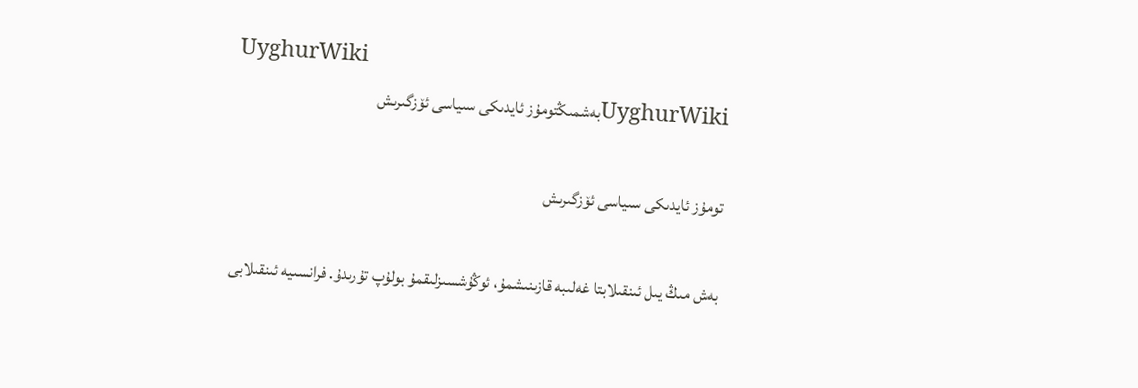UyghurWiki
UyghurWikiبەشمىڭتومۇز ئايدىكى سىياسى ئۆزگىرىش

تومۇز ئايدىكى سىياسى ئۆزگىرىش

بەش مىڭ يىل ئىنقىلابتا غەلىبە قازىنىشمۇ، ئوڭۇشسىزلىقمۇ بولۇپ تۇرىدۇ. فرانسىيە ئىنقىلابى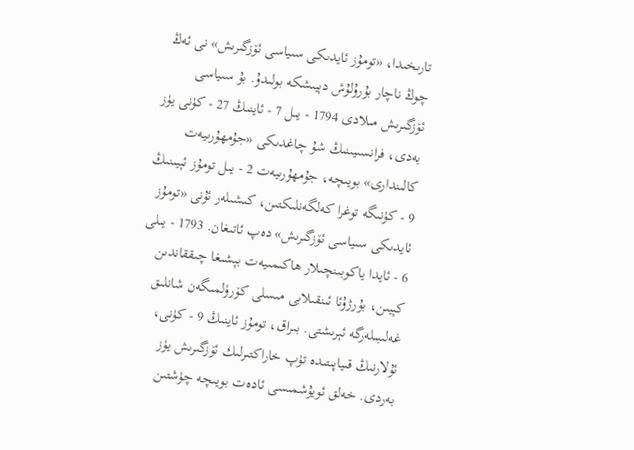تارىخىدا، «تومۇز ئايدىكى سىياسى ئۆزگىرىش» نى ئەڭ چوڭ ناچار بۇرۇلۇش دېيىشكە بولىدۇ. بۇ سىياسى ئۆزگىرىش مىلادى 1794 - يىل 7 - ئاينىڭ 27 - كۈنى يۈز بەدى، فرانسىيىنىڭ شۇ چاغدىكى «جۇمھۇرىيەت كالىندارى» بويىچە، جۇمھۇرىيەت 2 - يىل تومۇز ئېيىنىڭ 9 - كۈنىگە توغرا كەلگەنلىكتىن، كىشىلەر ئۇنى «تومۇز ئايدىكى سىياسى ئۆزگىرىش» دەپ ئاتىغان. 1793 - يىلى 6 - ئايدا ياكوبىنچىلار ھاكىمىيەت بېشىغا چىققاندىن كېيىن، بۇرژۇئا ئىنقىلابى مىسلى كۆرۈلمىگەن شانلىق غەلىبىلەرگە ئېرىشتى. بىراق، تومۇز ئاينىڭ 9 - كۈنى، ئۇلارنىڭ قىياپىتىدە تۈپ خاراكتىرلىك ئۆزگىرىش يۈز بەردى. خەلق ئويۇشمىسى ئادەت بويىچە چۈشتىن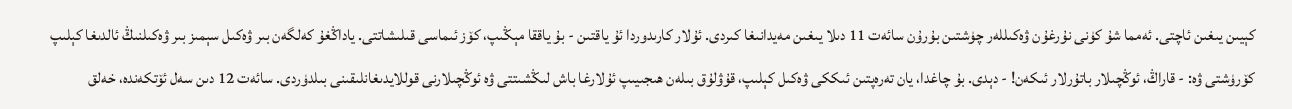كېيىن يىغىن ئاچتى. ئەمما شۇ كۈنى نۇرغۇن ۋەكىللەر چۈشتىن بۇرۇن سائەت 11 دىلا يىغىن مەيدانىغا كىردى. ئۇلار كارىدوردا ئۇ ياقتىن - بۇ ياققا مېڭىپ، كۆز ئىماسى قىلىشاتتى. ياداڭغۇ كەلگەن بىر ۋەكىل سېمىز بىر ۋەكىلنىڭ ئالدىغا كېلىپ كۆرۈشتى ۋە: - قاراڭ، ئوڭچىلار باتۇرلار ئىكەن! - دېدى. بۇ چاغدا، يان تەرەپتىن ئىككى ۋەكىل كېلىپ، قۇۋلۇق بىلەن ھىجىيىپ ئۇلارغا باش لىڭشىتتى ۋە ئوڭچىلارنى قوللايدىغانلىقىنى بىلدۈردى. سائەت 12 دىن سەل ئۆتكەندە، خەلق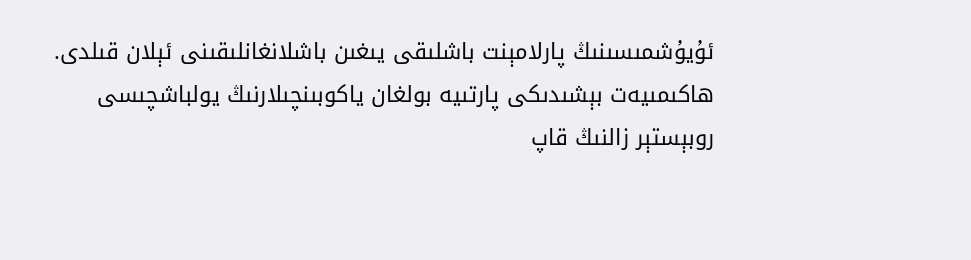ئۇيۇشمىسىنىڭ پارلامېنت باشلىقى يىغىن باشلانغانلىقىنى ئېلان قىلدى. ھاكىمىيەت بېشىدىكى پارتىيە بولغان ياكوبىنچىلارنىڭ يولباشچىسى روبېستېر زالنىڭ قاپ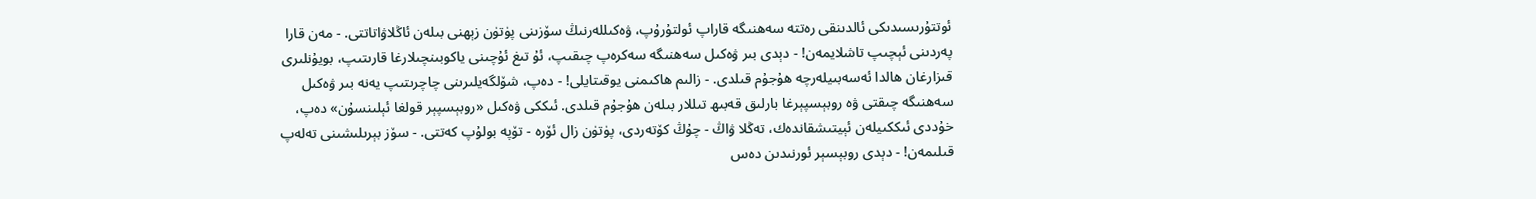ئوتتۇرىسىدىكى ئالدىنقى رەتتە سەھنىگە قاراپ ئولتۇرۇپ، ۋەكىللەرنىڭ سۆزىنى پۈتۈن زېھنى بىلەن ئاڭلاۋاتاتتى. - مەن قارا پەردىنى ئېچىپ تاشلايمەن! - دېدى بىر ۋەكىل سەھنىگە سەكرەپ چىقىپ، ئۇ تىغ ئۇچىنى ياكوبىنچىلارغا قارىتىپ، بويۇنلىرى قىزارغان ھالدا ئەسەبىيلەرچە ھۇجۇم قىلدى. - زالىم ھاكىمنى يوقىتايلى! - دەپ، شۆلگەيلىرىنى چاچرىتىپ يەنە بىر ۋەكىل سەھنىگە چىقتى ۋە روبېسپېرغا بارلىق قەبىھ تىللار بىلەن ھۇجۇم قىلدى. ئىككى ۋەكىل «روبېسپېر قولغا ئېلىنسۇن» دەپ، خۇددى ئىككىيلەن ئېيتىشقاندەك، تەڭلا ۋاڭ - چۇڭ كۆتەردى، پۈتۈن زال ئۆرە - تۆپە بولۇپ كەتتى. - سۆز بېرىلىشىنى تەلەپ قىلىمەن! - دېدى روبېسېر ئورنىدىن دەس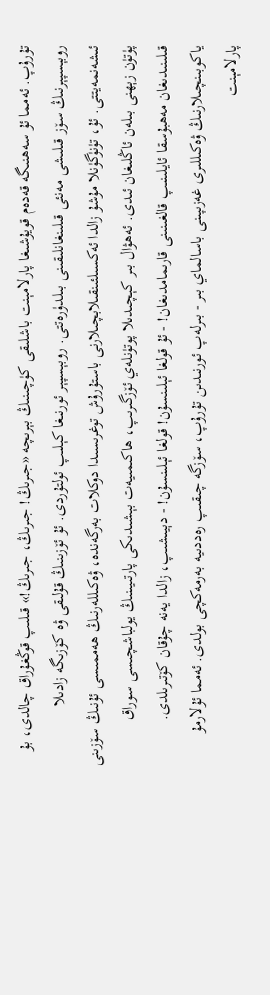تۇرۇپ. ئەمما ئۇ سەھنىگە قەدەم قويۇشىغا پارلامېنت باشلىقى كۈچىنىڭ بېرىچە «جىرىڭ! جىرىڭ، جىرىڭ!» قىلىپ قوڭغۇراق چالدى، بۇ روبېسپېرنىڭ سۆز قىلىشى مەنئى قىلىنغانلىقىنى بىلدۈرەتتى. روبېسپېر ئورنىغا كېلىپ ئولتۇردى. ئۇ ئۆزىنىڭ قۇلىقى ۋە كۆزىگە زادىلا ئىشەنمەيتتى. ئۇ، تۈنۈگۈنلا مۇشۇ زالدا ئەكسىلئىنقىلابچىلارنى باستۇرۇش توغرىسىدا دوكلات بەرگەندە، ۋەكىللەرنىڭ ھەممىسى ئۇنىڭ سۆزىنى پۈتۈن زېھنى بىلەن ئاڭلىغان ئىدى. ئەھۋال بىر كېچىدىلا پوتۈنلەي ئۆزگىرىپ، ھاكىمىيەت بېشىدىكى پارتىيىنىڭ يولباشچىسى سوراق قىلىنىدىغان مەھبۇسقا ئايلىنىپ قالغىنىنى قارىمامدىغان! - ئۇ قولغا ئېلىنسۇن! قولغا ئېلىنسۇن! - دېيىشىپ، زالدا يەنە چۇقان كۆتىرىلدى. ياكوبىنچىلارنىڭ ۋەكىللىرى غەزىپىنى باسالماي بىر - بىرلەپ ئورنىدىن تۇرۇپ، سۆزگە چىقىپ رەددىيە بەرمەكچى بولدى. ئەمما ئۇلارمۇ پارلامېنت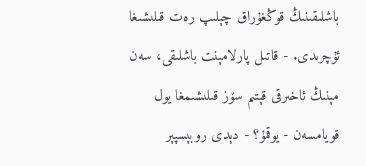باشلىقىنىڭ قوڭغۇراق چېلىپ رەت قىلىشىغا ئۇچرىدى. - قاتىل پارلامېنت باشلىقى، سەن مېنىڭ ئاخىرقى قېتىم سۆز قىلىشىمغا يول قويامسەن - يوقمۇ؟ - دېدى روبېسپېر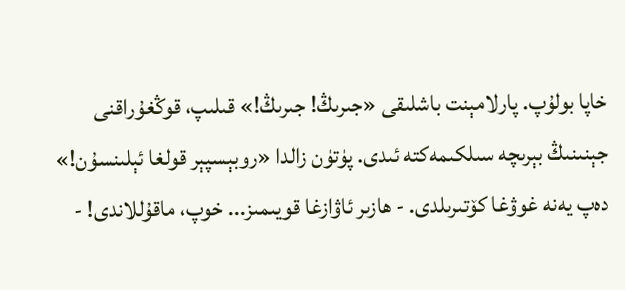خاپا بولۇپ. پارلامېنت باشلىقى «جىرىڭ! جىرىڭ!» قىلىپ، قوڭغۇراقنى جېنىنىڭ بېرىچە سىلكىمەكتە ئىدى. پۈتۈن زالدا «روبېسپېر قولغا ئېلىنسۇن!» دەپ يەنە غوۋغا كۆتىرىلدى. - ھازىر ئاۋازغا قويىمىز... خوپ، ماقۇللاندى! -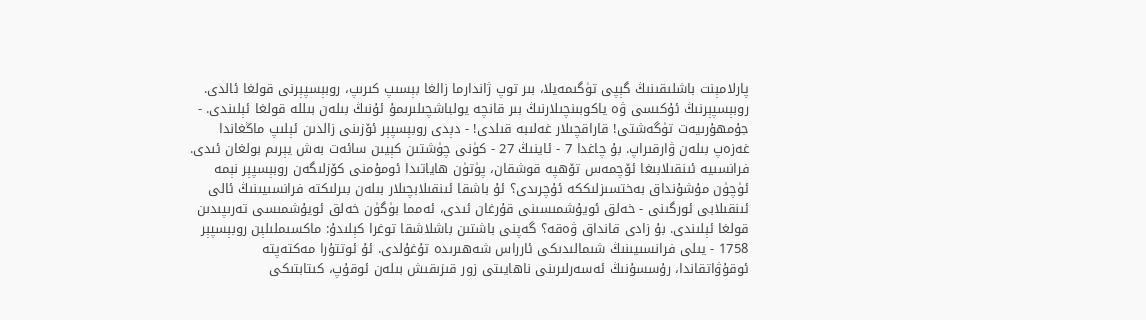پارلامېنت باشلىقىنىڭ گېپى تۈگىمەيلا، بىر توپ ژاندارما زالغا بېسىپ كىرىپ، روبېسپېرنى قولغا ئالدى. روبېسپېرنىڭ ئۇكىسى ۋە ياكوبىنچىلارنىڭ بىر قانچە يولباشچىلىرىمۇ ئۇنىڭ بىلەن بىللە قولغا ئېلىندى. - جۇمھۇرىيەت تۈگەشتى! قاراقچىلار غەلىبە قىلدى! - دېدى روبېسپېر ئۆزىنى زالدىن ئېلىپ ماڭغاندا غەزەپ بىلەن ۋارقىراپ. بۇ چاغدا 7 - ئاينىڭ 27 - كۈنى چۈشتىن كېيىن سائەت بەش يېرىم بولغان ئىدى. فرانسىيە ئىنقىلابىغا ئۆچمەس تۆھپە قوشقان، پۈتۈن ھاياتىدا ئومۇمنى كۆزلىگەن روبېسپېر نېمە ئۈچۈن مۇشۇنداق بەختسىزلىككە ئۇچرىدى؟ ئۇ باشقا ئىنقىلابچىلار بىلەن بىرلىكتە فرانسىيىنىڭ ئالى ئىنقىلابى ئورگىنى - خەلق ئويۇشمىسىنى قۇرغان ئىدى، ئەمما بۈگۈن خەلق ئويۇشمىسى تەرىپىدىن قولغا ئېلىندى. بۇ زادى قانداق ۋەقە؟ گەپنى باشتىن باشلاشقا توغرا كېلىدۇ: ماكسىملىلېن روبېسپېر 1758 - يىلى فرانسىيىنىڭ شىمالىدىكى ئارراس شەھىرىدە تۇغۇلدى. ئۇ ئوتتۇرا مەكتەپتە ئوقۇۋاتقاندا، رۇسسۇنىڭ ئەسەرلىرىنى ناھايىتى زور قىزىقىش بىلەن ئوقۇپ، كىتابتىكى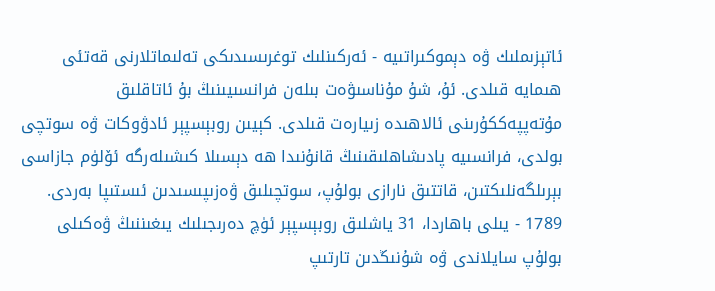ئاتېزىملىك ۋە دېموكىراتىيە - ئەركىنلىك توغرىسىدىكى تەلىماتلارنى قەتئى ھىمايە قىلدى. ئۇ، شۇ مۇناسىۋەت بىلەن فرانسىيىنىڭ بۇ ئاتاقلىق مۇتەپپەككۇرىنى ئالاھىدە زىيارەت قىلدى. كېيىن روبېسپېر ئادۋوكات ۋە سوتچى بولدى، فرانسىيە پادىشاھلىقىنىڭ قانۇنىدا ھە دېسىلا كىشىلەرگە ئۆلۈم جازاسى بېرىلگەنلىكتىن، قاتتىق نارازى بولۇپ، سوتچىلىق ۋەزىپىسىدىن ئىستىپا بەردى. 1789 - يىلى باھاردا، 31 ياشلىق روبېسپېر ئۈچ دەرىجىلىك يىغىننىڭ ۋەكىلى بولۇپ سايلاندى ۋە شۇنىڭدىن تارتىپ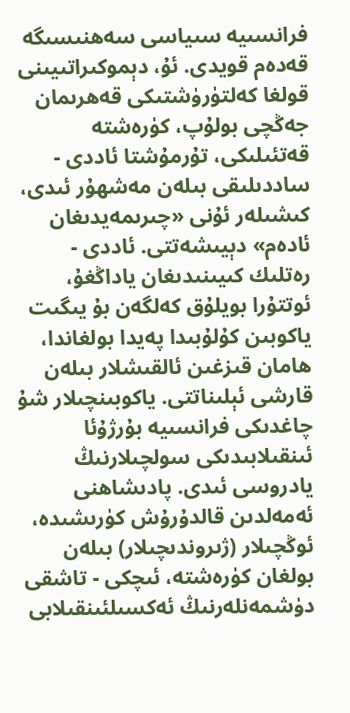فرانسىيە سىياسى سەھنىسىگە قەدەم قويدى. ئۇ، دېموكىراتىيىنى قولغا كەلتۈرۈشتىكى قەھرىمان جەڭچى بولۇپ، كۈرەشتە قەتئىلىكى، تۇرمۇشتا ئاددى - ساددىلىقى بىلەن مەشھۇر ئىدى، كىشىلەر ئۇنى «چىرىمەيدىغان ئادەم» دېيىشەتتى. ئاددى - رەتلىك كىيىنىدىغان ياداڭغۇ، ئوتتۇرا بويلۇق كەلگەن بۇ يىگىت ياكوبىن كۇلۇبىدا پەيدا بولغاندا، ھامان قىزغىن ئالقىشلار بىلەن قارشى ئېلىناتتى. ياكوبىنچىلار شۇ چاغدىكى فرانسىيە بۇرژۇئا ئىنقىلابىدىكى سولچىلارنىڭ يادروسى ئىدى. پادىشاھنى ئەمەلدىن قالدۇرۇش كۈرىشىدە، ئوڭچىلار (ژىروندىچىلار) بىلەن بولغان كۈرەشتە، ئىچكى - تاشقى دۈشمەنلەرنىڭ ئەكسىلئىنقىلابى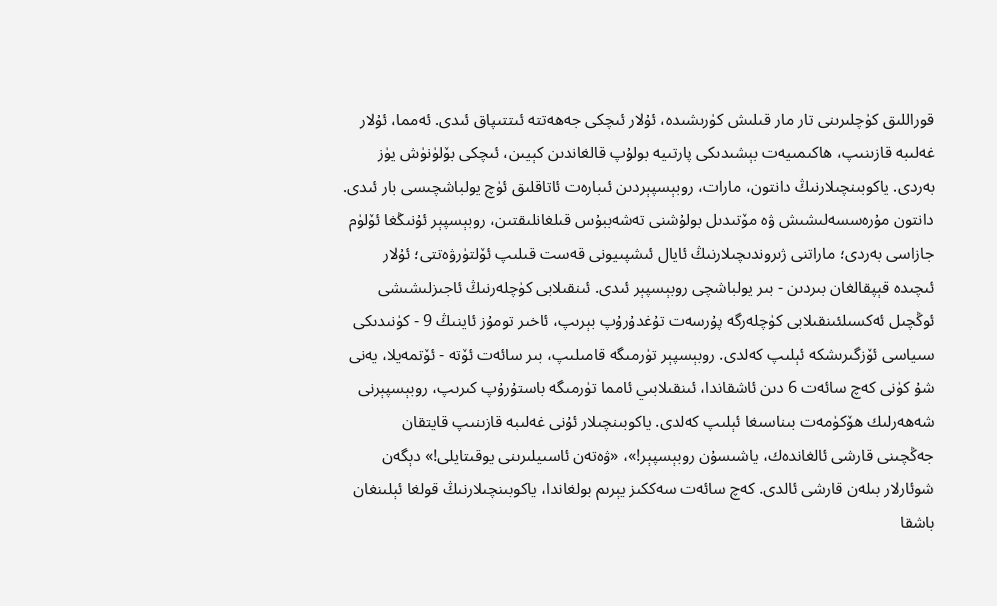قوراللىق كۈچلىرىنى تار مار قىلىش كۈرىشىدە، ئۇلار ئىچكى جەھەتتە ئىتتىپاق ئىدى. ئەمما، ئۇلار غەلىبە قازىنىپ، ھاكىمىيەت بېشىدىكى پارتىيە بولۇپ قالغاندىن كېيىن، ئىچكى بۆلۈنۈش يۈز بەردى. ياكوبىنچىلارنىڭ دانتون، مارات، روبېسپېردىن ئىبارەت ئاتاقلىق ئۈچ يولباشچىسى بار ئىدى. دانتون مۇرەسسەلىشىش ۋە مۆتىدىل بولۇشنى تەشەببۇس قىلغانلىقتىن، روبېسپېر ئۇنىڭغا ئۆلۈم جازاسى بەردى؛ ماراتنى ژىروندىچىلارنىڭ ئايال ئىشپىيونى قەست قىلىپ ئۆلتۈرۋەتتى؛ ئۇلار ئىچىدە قېپقالغان بىردىن - بىر يولباشچى روبېسپېر ئىدى. ئىنقىلابى كۈچلەرنىڭ ئاجىزلىشىشى ئوڭچىل ئەكسىلئىنقىلابى كۈچلەرگە پۇرسەت تۇغدۇرۇپ بېرىپ، ئاخىر تومۇز ئاينىڭ 9 - كۈنىدىكى سىياسى ئۆزگىرىشكە ئېلىپ كەلدى. روبېسپېر تۈرمىگە قامىلىپ، بىر سائەت ئۆتە - ئۆتمەيلا، يەنى شۇ كۈنى كەچ سائەت 6 دىن ئاشقاندا، ئىنقىلابىي ئامما تۈرمىگە باستۇرۇپ كىرىپ، روبېسپېرنى شەھەرلىك ھۆكۈمەت بىناسىغا ئېلىپ كەلدى. ياكوبىنچىلار ئۇنى غەلىبە قازىنىپ قايتقان جەڭچىنى قارشى ئالغاندەك، ياشىسۇن روبېسپېر!»، «ۋەتەن ئاسىيلىرىنى يوقىتايلى!» دېگەن شوئارلار بىلەن قارشى ئالدى. كەچ سائەت سەككىز يېرىم بولغاندا، ياكوبىنچىلارنىڭ قولغا ئېلىنغان باشقا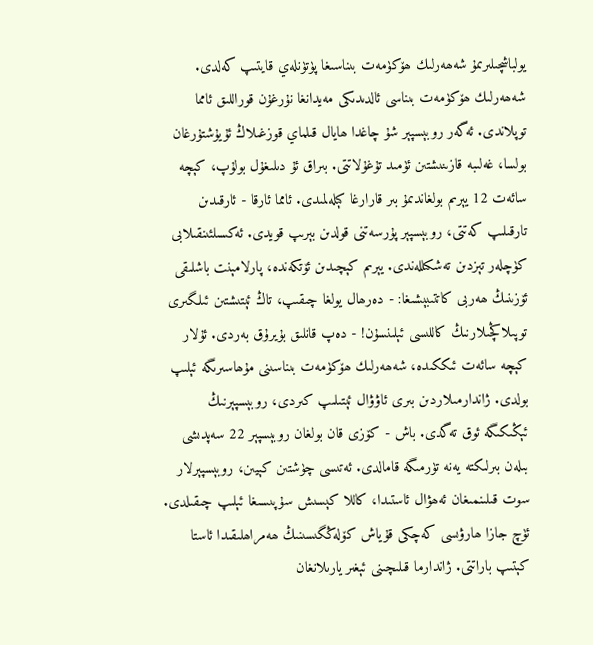يولباشچىلىرىمۇ شەھەرلىك ھۆكۈمەت بىناسىغا پۈتۈنلەي قايتىپ كەلدى. شەھەرلىك ھۆكۈمەت بىناسى ئالدىدىكى مەيدانغا نۇرغۇن قوراللىق ئامما توپلاندى. ئەگەر روبېسپېر شۇ چاغدا ھايال قىلماي قوزغىلاڭ ئۇيۇشتۇرغان بولسا، غەلىبە قازىنىشتىن ئۈمىد تۇغۇلاتتى. بىراق ئۇ دىلىغۇل بولۇپ، كېچە سائەت 12 يېرىم بولغاندىمۇ بىر قارارغا كېلەلمىدى. ئامما ئارقا - ئارقىدىن تارقىلىپ كەتتى، روبېسپېر پۇرسەتنى قولدىن بېرىپ قويدى. ئەكسىلئىنقىلابى كۈچلەر تېزدىن تەشكىللەندى. يېرىم كېچىدىن ئۆتكەندە، پارلامېنت باشلىقى ئۆزىنىڭ ھەربى كاتتىبېشىغا: - دەرھال يولغا چىقىپ، تاڭ ئېتىشتىن ئىلگىرى توپىلاڭچىلارنىڭ كاللىسى ئېلىنسۇن! - دەپ قانلىق بۇيرۇق بەردى. ئۇلار كېچە سائەت ئىككىدە، شەھەرلىك ھۆكۈمەت بىناسىنى مۇھاسىرىگە ئېلىپ بولدى. ژاندارمىلاردىن بىرى ئاۋۋال ئېتىلىپ كىردى، روبېسپېرنىڭ ئېڭىكىگە ئوق تەگدى. باش - كۆزى قان بولغان روبېسپېر 22 سەپدىشى بىلەن بىرلىكتە يەنە تۈرمىگە قامالدى. ئەتىسى چۈشتىن كېيىن، روبېسپېرلار سوت قىلىنمىغان ئەھۋال ئاستىدا، كاللا كېسىش سۇپىسىغا ئېلىپ چىقىلدى. ئۈچ جازا ھارۋىسى كەچكى قۇياش كۆلەڭگىسىنىڭ ھەمراھلىقىدا ئاستا كېتىپ باراتتى. ژاندارما قىلىچىنى ئېغىر يارىلانغان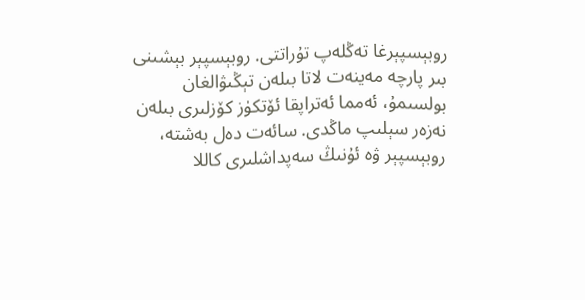روبېسپېرغا تەڭلەپ تۇراتتى. روبېسپېر بېشىنى بىر پارچە مەينەت لاتا بىلەن تېڭىۋالغان بولسىمۇ، ئەمما ئەتراپقا ئۆتكۈز كۆزلىرى بىلەن نەزەر سېلىپ ماڭدى. سائەت دەل بەشتە، روبېسپېر ۋە ئۇنىڭ سەپداشلىرى كاللا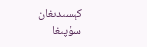كېسىدىغان سۇپىغا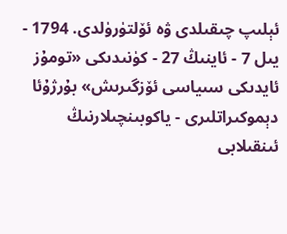ئېلىپ چىقىلدى ۋە ئۆلتۈرۈلدى. 1794 - يىل 7 - ئاينىڭ 27 - كۈنىدىكى «تومۇز ئايدىكى سىياسى ئۆزگىرىش» بۇرژۇئا دېموكىراتلىرى - ياكوبىنچىلارنىڭ ئىنقىلابى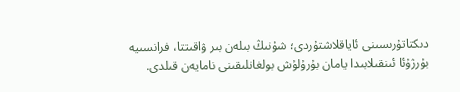دىكتاتۇرىسىنى ئاياقلاشتۇردى؛ شۇنىڭ بىلەن بىر ۋاقىتتا، فرانسىيە بۇرژۇئا ئىنقىلابىدا يامان بۇرۇلۇش بولغانلىقىنى نامايەن قىلدى.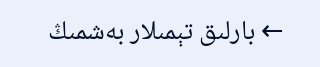← بارلىق تېمىلار بەشمىڭ